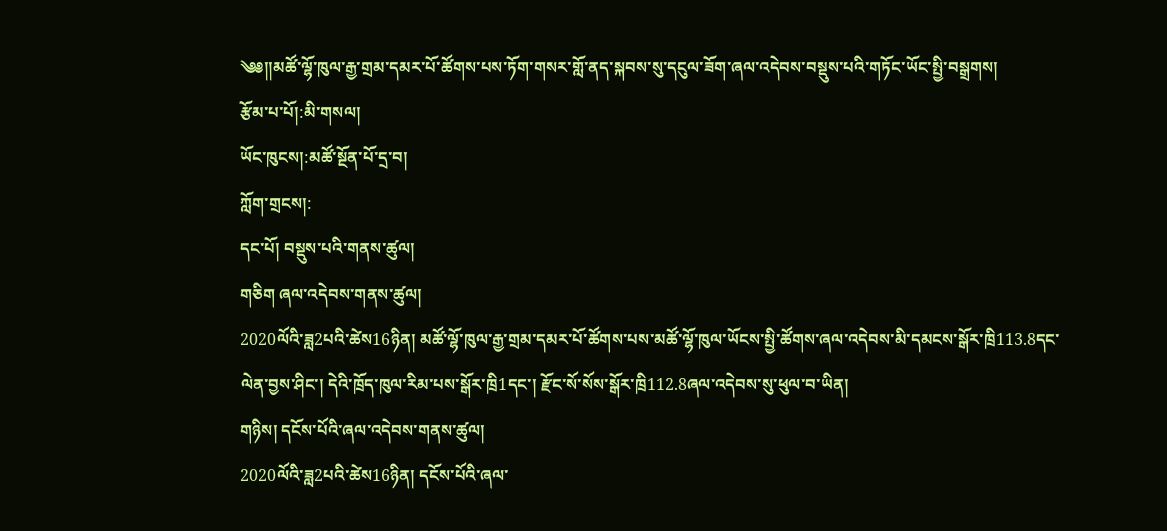༄༅།།མཚོ་ལྷོ་ཁུལ་རྒྱ་གྲམ་དམར་པོ་ཚོགས་པས་ཏོག་གསར་གློ་ནད་སྐབས་སུ་དངུལ་ཟོག་ཞལ་འདེབས་བསྡུས་པའི་གཏོང་ཡོང་སྤྱི་བསྒྲགས།
རྩོམ་པ་པོ།:མི་གསལ།
ཡོང་ཁུངས།:མཚོ་སྔོན་པོ་དྲ་བ།
ཀློག་གྲངས།:
དང་པོ། བསྡུས་པའི་གནས་ཚུལ།
གཅིག ཞལ་འདེབས་གནས་ཚུལ།
2020ལོའི་ཟླ2པའི་ཚེས16ཉིན། མཚོ་ལྷོ་ཁུལ་རྒྱ་གྲམ་དམར་པོ་ཚོགས་པས་མཚོ་ལྷོ་ཁུལ་ཡོངས་སྤྱི་ཚོགས་ཞལ་འདེབས་མི་དམངས་སྒོར་ཁྲི113.8དང་ལེན་བྱས་ཤིང་། དེའི་ཁྲོད་ཁུལ་རིམ་པས་སྒོར་ཁྲི1དང་། རྫོང་སོ་སོས་སྒོར་ཁྲི112.8ཞལ་འདེབས་སུ་ཕུལ་བ་ཡིན།
གཉིས། དངོས་པོའི་ཞལ་འདེབས་གནས་ཚུལ།
2020ལོའི་ཟླ2པའི་ཚེས16ཉིན། དངོས་པོའི་ཞལ་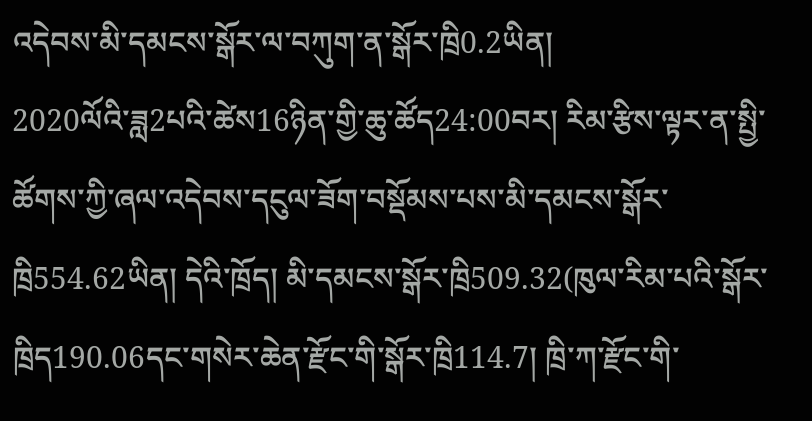འདེབས་མི་དམངས་སྒོར་ལ་བཀུག་ན་སྒོར་ཁྲི0.2ཡིན།
2020ལོའི་ཟླ2པའི་ཚེས16ཉིན་གྱི་ཆུ་ཚོད24:00བར། རིམ་རྩིས་ལྟར་ན་སྤྱི་ཚོགས་ཀྱི་ཞལ་འདེབས་དངུལ་ཟོག་བསྡོམས་པས་མི་དམངས་སྒོར་ཁྲི554.62ཡིན། དེའི་ཁྲོད། མི་དམངས་སྒོར་ཁྲི509.32(ཁུལ་རིམ་པའི་སྒོར་ཁྲིད190.06དང་གསེར་ཆེན་རྫོང་གི་སྒོར་ཁྲི114.7། ཁྲི་ཀ་རྫོང་གི་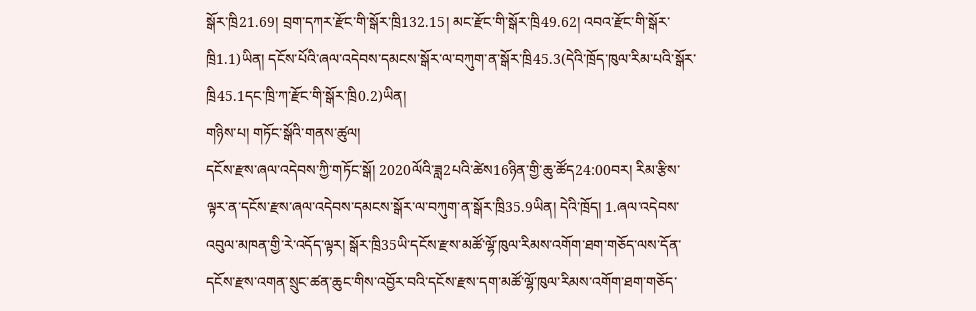སྒོར་ཁྲི21.69། བྲག་དཀར་རྫོང་གི་སྒོར་ཁྲི132.15། མང་རྫོང་གི་སྒོར་ཁྲི49.62། འབའ་རྫོང་གི་སྒོར་ཁྲི1.1)ཡིན། དངོས་པོའི་ཞལ་འདེབས་དམངས་སྒོར་ལ་བཀུག་ན་སྒོར་ཁྲི45.3(དེའི་ཁྲོད་ཁུལ་རིམ་པའི་སྒོར་ཁྲི45.1དང་ཁྲི་ཀ་རྫོང་གི་སྒོར་ཁྲི0.2)ཡིན།
གཉིས་པ། གཏོང་སྒོའི་གནས་ཚུལ།
དངོས་རྫས་ཞལ་འདེབས་ཀྱི་གཏོང་སྒོ། 2020ལོའི་ཟླ2པའི་ཚེས16ཉིན་གྱི་ཆུ་ཚོད24:00བར། རིམ་རྩིས་ལྟར་ན་དངོས་རྫས་ཞལ་འདེབས་དམངས་སྒོར་ལ་བཀུག་ན་སྒོར་ཁྲི35.9ཡིན། དེའི་ཁྲོད། 1.ཞལ་འདེབས་འབུལ་མཁན་གྱི་རེ་འདོད་ལྟར། སྒོར་ཁྲི35ཡི་དངོས་རྫས་མཚོ་ལྷོ་ཁུལ་རིམས་འགོག་ཐག་གཅོད་ལས་དོན་དངོས་རྫས་འགན་སྲུང་ཚན་ཆུང་གིས་འབྱོར་བའི་དངོས་རྫས་དག་མཚོ་ལྷོ་ཁུལ་རིམས་འགོག་ཐག་གཅོད་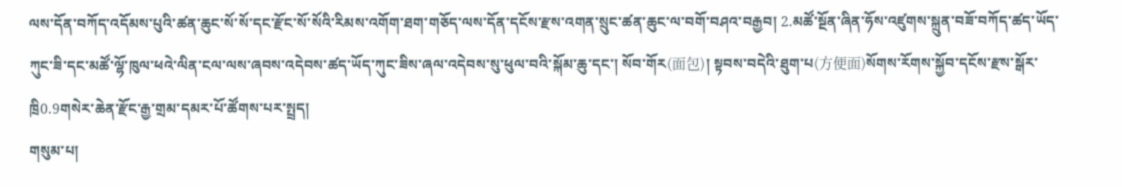ལས་དོན་བཀོད་འདོམས་པུའི་ཚན་ཆུང་སོ་སོ་དང་རྫོང་སོ་སོའི་རིམས་འགོག་ཐག་གཅོད་ལས་དོན་དངོས་རྫས་འགན་སྲུང་ཚན་ཆུང་ལ་བགོ་བཤའ་བརྒྱབ། 2.མཚོ་སྔོན་ཞིན་ཧོས་འཛུགས་སྐྲུན་བཟོ་བཀོད་ཚད་ཡོད་ཀུང་ཟི་དང་མཚོ་ལྷོ་ཁུལ་ཕའེ་ལིན་ངལ་ལས་ཞབས་འདེབས་ཚད་ཡོད་ཀུང་ཟིས་ཞལ་འདེབས་སུ་ཕུལ་བའི་སྐོམ་ཆུ་དང་། སོབ་གོར(面包)། སྟབས་བདེའི་ཐུག་པ(方便面)སོགས་རོགས་སྐྱོབ་དངོས་རྫས་སྒོར་ཁྲི0.9གསེར་ཆེན་རྫོང་རྒྱ་གྲམ་དམར་པོ་ཚོགས་པར་སྤྲད།
གསུམ་པ།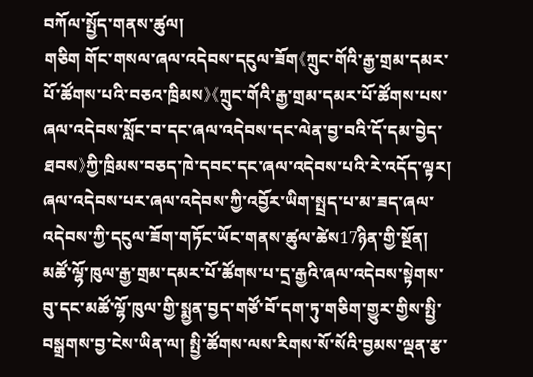བཀོལ་སྤྱོད་གནས་ཚུལ།
གཅིག གོང་གསལ་ཞལ་འདེབས་དངུལ་ཟོག《ཀྲུང་གོའི་རྒྱ་གྲམ་དམར་པོ་ཚོགས་པའི་བཅའ་ཁྲིམས》《ཀྲུང་གོའི་རྒྱ་གྲམ་དམར་པོ་ཚོགས་པས་ཞལ་འདེབས་སློང་བ་དང་ཞལ་འདེབས་དང་ལེན་བྱ་བའི་དོ་དམ་བྱེད་ཐབས》ཀྱི་ཁྲིམས་བཅད་ཁེ་དབང་དང་ཞལ་འདེབས་པའི་རེ་འདོད་ལྟར། ཞལ་འདེབས་པར་ཞལ་འདེབས་ཀྱི་འབྱོར་ཡིག་སྤྲད་པ་མ་ཟད་ཞལ་འདེབས་ཀྱི་དངུལ་ཟོག་གཏོང་ཡོང་གནས་ཚུལ་ཚེས17ཉིན་གྱི་སྔོན། མཚོ་ལྷོ་ཁུལ་རྒྱ་གྲམ་དམར་པོ་ཚོགས་པ་དྲ་རྒྱའི་ཞལ་འདེབས་སྟེགས་བུ་དང་མཚོ་ལྷོ་ཁུལ་གྱི་སྨྱན་བྱད་གཙོ་བོ་དག་ཏུ་གཅིག་གྱུར་གྱིས་སྤྱི་བསྒྲགས་བྱ་ངེས་ཡིན་ལ། སྤྱི་ཚོགས་ལས་རིགས་སོ་སོའི་བྱམས་ལྡན་རྩ་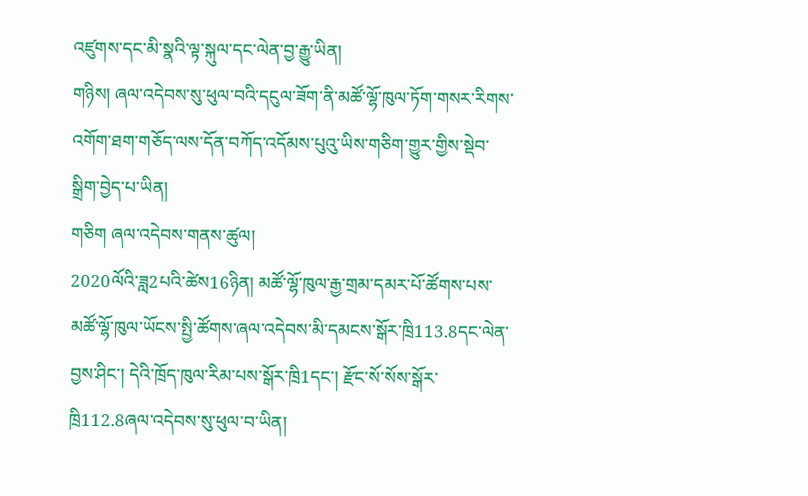འཛུགས་དང་མི་སྣའི་ལྟ་སྐུལ་དང་ལེན་བྱ་རྒྱུ་ཡིན།
གཉིས། ཞལ་འདེབས་སུ་ཕུལ་བའི་དངུལ་ཟོག་ནི་མཚོ་ལྷོ་ཁུལ་ཏོག་གསར་རིགས་འགོག་ཐག་གཅོད་ལས་དོན་བཀོད་འདོམས་པུའུ་ཡིས་གཅིག་གྱུར་གྱིས་སྡེབ་སྒྲིག་བྱེད་པ་ཡིན།
གཅིག ཞལ་འདེབས་གནས་ཚུལ།
2020ལོའི་ཟླ2པའི་ཚེས16ཉིན། མཚོ་ལྷོ་ཁུལ་རྒྱ་གྲམ་དམར་པོ་ཚོགས་པས་མཚོ་ལྷོ་ཁུལ་ཡོངས་སྤྱི་ཚོགས་ཞལ་འདེབས་མི་དམངས་སྒོར་ཁྲི113.8དང་ལེན་བྱས་ཤིང་། དེའི་ཁྲོད་ཁུལ་རིམ་པས་སྒོར་ཁྲི1དང་། རྫོང་སོ་སོས་སྒོར་ཁྲི112.8ཞལ་འདེབས་སུ་ཕུལ་བ་ཡིན།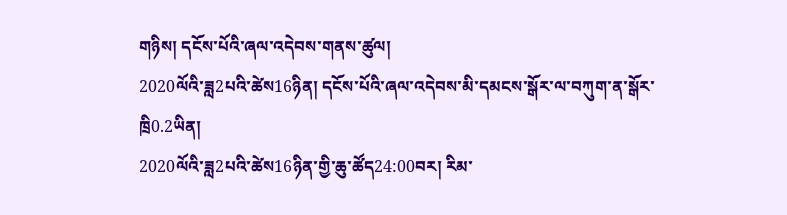གཉིས། དངོས་པོའི་ཞལ་འདེབས་གནས་ཚུལ།
2020ལོའི་ཟླ2པའི་ཚེས16ཉིན། དངོས་པོའི་ཞལ་འདེབས་མི་དམངས་སྒོར་ལ་བཀུག་ན་སྒོར་ཁྲི0.2ཡིན།
2020ལོའི་ཟླ2པའི་ཚེས16ཉིན་གྱི་ཆུ་ཚོད24:00བར། རིམ་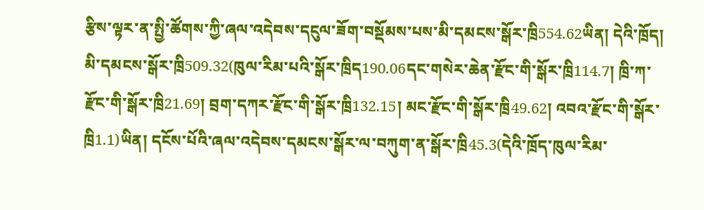རྩིས་ལྟར་ན་སྤྱི་ཚོགས་ཀྱི་ཞལ་འདེབས་དངུལ་ཟོག་བསྡོམས་པས་མི་དམངས་སྒོར་ཁྲི554.62ཡིན། དེའི་ཁྲོད། མི་དམངས་སྒོར་ཁྲི509.32(ཁུལ་རིམ་པའི་སྒོར་ཁྲིད190.06དང་གསེར་ཆེན་རྫོང་གི་སྒོར་ཁྲི114.7། ཁྲི་ཀ་རྫོང་གི་སྒོར་ཁྲི21.69། བྲག་དཀར་རྫོང་གི་སྒོར་ཁྲི132.15། མང་རྫོང་གི་སྒོར་ཁྲི49.62། འབའ་རྫོང་གི་སྒོར་ཁྲི1.1)ཡིན། དངོས་པོའི་ཞལ་འདེབས་དམངས་སྒོར་ལ་བཀུག་ན་སྒོར་ཁྲི45.3(དེའི་ཁྲོད་ཁུལ་རིམ་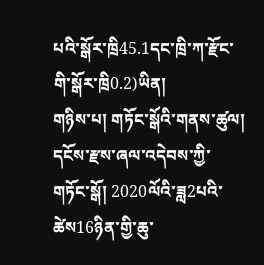པའི་སྒོར་ཁྲི45.1དང་ཁྲི་ཀ་རྫོང་གི་སྒོར་ཁྲི0.2)ཡིན།
གཉིས་པ། གཏོང་སྒོའི་གནས་ཚུལ།
དངོས་རྫས་ཞལ་འདེབས་ཀྱི་གཏོང་སྒོ། 2020ལོའི་ཟླ2པའི་ཚེས16ཉིན་གྱི་ཆུ་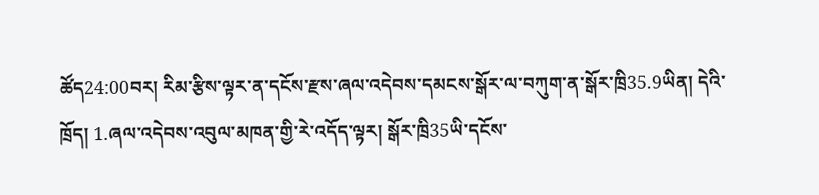ཚོད24:00བར། རིམ་རྩིས་ལྟར་ན་དངོས་རྫས་ཞལ་འདེབས་དམངས་སྒོར་ལ་བཀུག་ན་སྒོར་ཁྲི35.9ཡིན། དེའི་ཁྲོད། 1.ཞལ་འདེབས་འབུལ་མཁན་གྱི་རེ་འདོད་ལྟར། སྒོར་ཁྲི35ཡི་དངོས་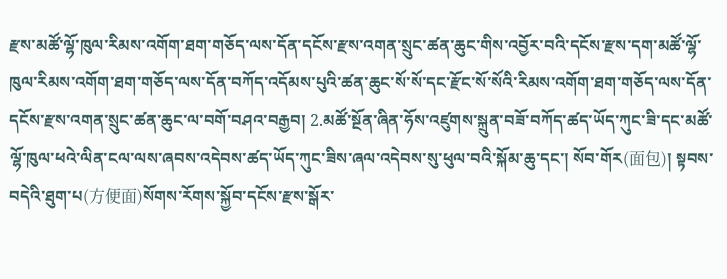རྫས་མཚོ་ལྷོ་ཁུལ་རིམས་འགོག་ཐག་གཅོད་ལས་དོན་དངོས་རྫས་འགན་སྲུང་ཚན་ཆུང་གིས་འབྱོར་བའི་དངོས་རྫས་དག་མཚོ་ལྷོ་ཁུལ་རིམས་འགོག་ཐག་གཅོད་ལས་དོན་བཀོད་འདོམས་པུའི་ཚན་ཆུང་སོ་སོ་དང་རྫོང་སོ་སོའི་རིམས་འགོག་ཐག་གཅོད་ལས་དོན་དངོས་རྫས་འགན་སྲུང་ཚན་ཆུང་ལ་བགོ་བཤའ་བརྒྱབ། 2.མཚོ་སྔོན་ཞིན་ཧོས་འཛུགས་སྐྲུན་བཟོ་བཀོད་ཚད་ཡོད་ཀུང་ཟི་དང་མཚོ་ལྷོ་ཁུལ་ཕའེ་ལིན་ངལ་ལས་ཞབས་འདེབས་ཚད་ཡོད་ཀུང་ཟིས་ཞལ་འདེབས་སུ་ཕུལ་བའི་སྐོམ་ཆུ་དང་། སོབ་གོར(面包)། སྟབས་བདེའི་ཐུག་པ(方便面)སོགས་རོགས་སྐྱོབ་དངོས་རྫས་སྒོར་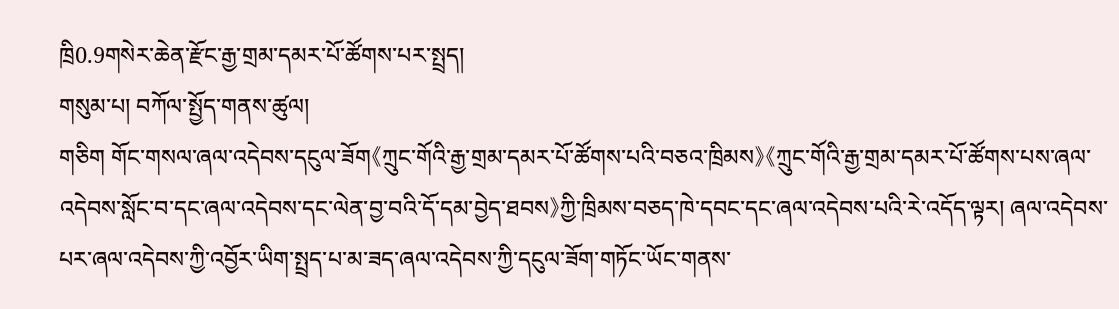ཁྲི0.9གསེར་ཆེན་རྫོང་རྒྱ་གྲམ་དམར་པོ་ཚོགས་པར་སྤྲད།
གསུམ་པ། བཀོལ་སྤྱོད་གནས་ཚུལ།
གཅིག གོང་གསལ་ཞལ་འདེབས་དངུལ་ཟོག《ཀྲུང་གོའི་རྒྱ་གྲམ་དམར་པོ་ཚོགས་པའི་བཅའ་ཁྲིམས》《ཀྲུང་གོའི་རྒྱ་གྲམ་དམར་པོ་ཚོགས་པས་ཞལ་འདེབས་སློང་བ་དང་ཞལ་འདེབས་དང་ལེན་བྱ་བའི་དོ་དམ་བྱེད་ཐབས》ཀྱི་ཁྲིམས་བཅད་ཁེ་དབང་དང་ཞལ་འདེབས་པའི་རེ་འདོད་ལྟར། ཞལ་འདེབས་པར་ཞལ་འདེབས་ཀྱི་འབྱོར་ཡིག་སྤྲད་པ་མ་ཟད་ཞལ་འདེབས་ཀྱི་དངུལ་ཟོག་གཏོང་ཡོང་གནས་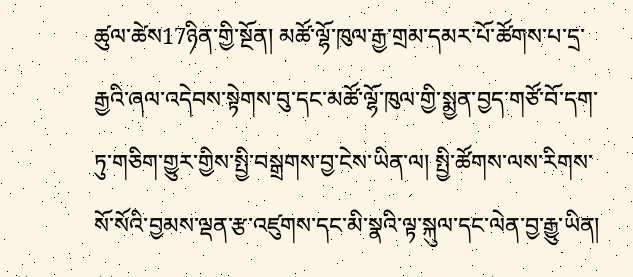ཚུལ་ཚེས17ཉིན་གྱི་སྔོན། མཚོ་ལྷོ་ཁུལ་རྒྱ་གྲམ་དམར་པོ་ཚོགས་པ་དྲ་རྒྱའི་ཞལ་འདེབས་སྟེགས་བུ་དང་མཚོ་ལྷོ་ཁུལ་གྱི་སྨྱན་བྱད་གཙོ་བོ་དག་ཏུ་གཅིག་གྱུར་གྱིས་སྤྱི་བསྒྲགས་བྱ་ངེས་ཡིན་ལ། སྤྱི་ཚོགས་ལས་རིགས་སོ་སོའི་བྱམས་ལྡན་རྩ་འཛུགས་དང་མི་སྣའི་ལྟ་སྐུལ་དང་ལེན་བྱ་རྒྱུ་ཡིན།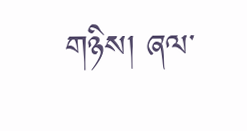གཉིས། ཞལ་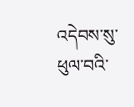འདེབས་སུ་ཕུལ་བའི་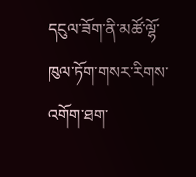དངུལ་ཟོག་ནི་མཚོ་ལྷོ་ཁུལ་ཏོག་གསར་རིགས་འགོག་ཐག་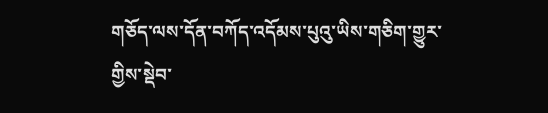གཅོད་ལས་དོན་བཀོད་འདོམས་པུའུ་ཡིས་གཅིག་གྱུར་གྱིས་སྡེབ་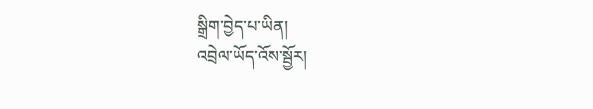སྒྲིག་བྱེད་པ་ཡིན།
འབྲེལ་ཡོད་འོས་སྦྱོར།